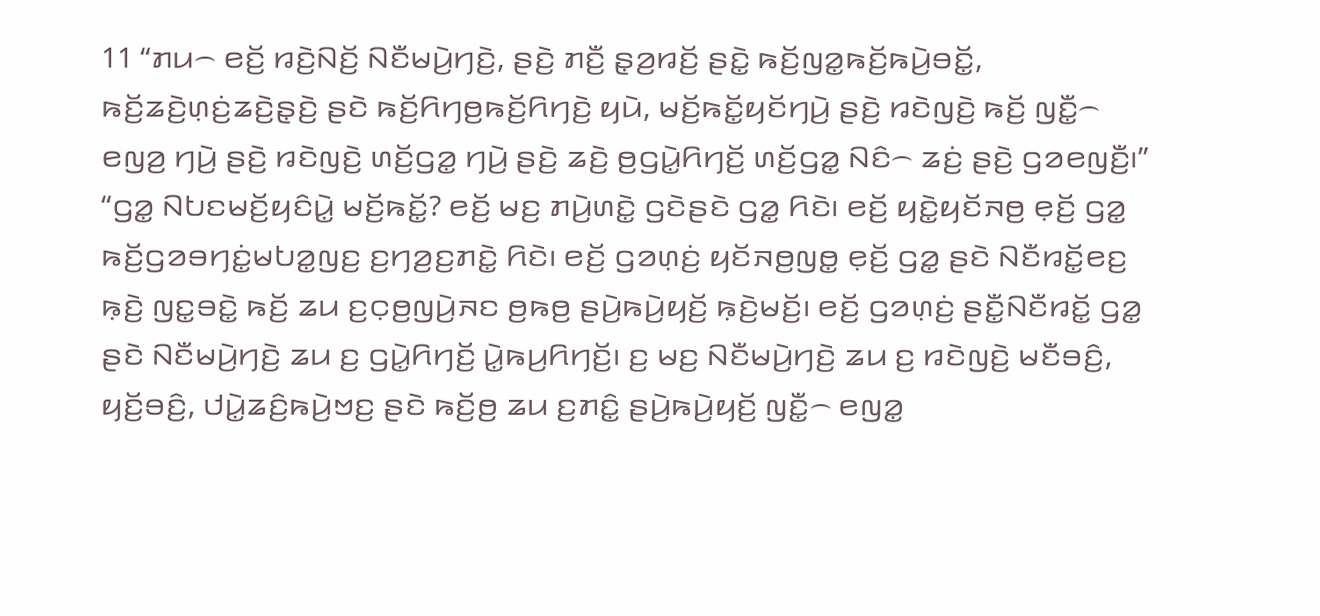11 “ꤊꤣ꤮ ꤕꤢꤩ꤬ ꤙꤢꤧ꤬ꤡꤢꤩ꤬ ꤡꤢꤪꤗꤣꤧ꤬ꤚꤢꤧ꤬, ꤔꤢꤧ꤬ ꤊꤢꤪ꤬ ꤔ꤫ꤤ꤬ꤙꤢꤩ꤬ ꤔꤢꤧ꤭ ꤒꤢꤩ꤬ꤜꤤ꤭ꤒꤢꤩ꤬ꤒꤣꤧ꤬ꤋꤢꤩ꤭, ꤒꤢꤩ꤬ꤘꤢꤧ꤬ꤛ꤫ꤢꤦ꤬ꤘꤢꤧ꤬ꤔ꤫ꤢꤧ꤬ ꤔꤢꤧ ꤒꤢꤩ꤬ꤖꤚꤥ꤬ꤒꤢꤩ꤬ꤖꤚꤢꤧ꤬ ꤟꤣꤧ, ꤗꤢꤩ꤬ꤒꤢꤩ꤭ꤟꤢꤩꤚꤣꤧ꤬ ꤔꤢꤧ꤬ ꤙꤢꤧꤜꤢꤧ꤬ ꤒꤢꤩ꤬ ꤜꤢꤪ꤭꤮ ꤕꤜꤤ꤬ ꤚꤣꤧ꤬ ꤔꤢꤧ꤬ ꤙꤢꤧꤜꤢꤧ꤬ ꤛꤢꤩ꤬ꤞꤤ꤭ ꤚꤣꤧ꤬ ꤔꤢꤧ꤬ ꤘꤢꤧ꤬ ꤥ꤬ꤞꤣꤧ꤭ꤖꤚꤢꤩ꤬ ꤛꤢꤩ꤬ꤞꤤ꤭ ꤡꤢꤨ꤮ ꤘꤢꤦ꤬ ꤔꤢꤧ꤬ ꤞꤤꤕꤜꤢꤪ꤬꤯”
“ꤞꤤ꤭ ꤡꤝꤢꤗꤢꤩ꤬ꤟꤢꤨꤣꤧ꤭ ꤗꤢꤩ꤬ꤒꤢꤩ꤭? ꤕꤢꤩ꤬ ꤗꤢ꤬ ꤊꤣꤧ꤬ꤛꤢꤧ꤭ ꤞꤢꤧꤔꤢꤧ ꤞꤤ꤭ ꤖꤢꤧ꤯ ꤕꤢꤩ꤬ ꤟꤢꤧ꤭ꤟꤢꤩꤏꤥ꤬ ꤕ꤫ꤢꤩ꤬ ꤞꤤ꤭ ꤒꤢꤩ꤬ꤞꤤꤋꤚꤢꤦ꤭ꤗꤝꤤ꤭ꤜꤢ꤬ ꤢ꤬ꤚꤤ꤬ꤢ꤬ꤊꤢꤧ꤭ ꤖꤢꤧ꤯ ꤕꤢꤩ꤬ ꤞꤤꤛ꤫ꤢꤦ꤬ ꤟꤢꤩꤏꤥ꤬ꤜꤥ꤭ ꤕ꤫ꤢꤩ꤬ ꤞꤤ꤭ ꤔꤢꤧ ꤡꤢꤪꤙꤢꤩ꤭ꤕꤢ꤬ ꤒ꤫ꤢꤧ꤬ ꤜꤢ꤭ꤋꤢꤧ꤭ ꤒꤢꤩ꤬ ꤘꤣ ꤢ꤬ꤍ꤫ꤥ꤬ꤜꤣꤧ꤬ꤏꤢ ꤥ꤬ꤒꤥ꤬ ꤔꤣꤧ꤬ꤒꤣꤧ꤬ꤟꤢꤩ꤬ ꤒ꤫ꤢꤧ꤬ꤗꤢꤩ꤬꤯ ꤕꤢꤩ꤬ ꤞꤤꤛ꤫ꤢꤦ꤬ ꤔꤢꤪ꤭ꤡꤢꤪꤙꤢꤩ꤭ ꤞꤤ꤭ ꤔꤢꤧ ꤡꤢꤪꤗꤣꤧ꤬ꤚꤢꤧ꤬ ꤘꤣ ꤢ꤬ ꤞꤣꤧ꤭ꤖꤚꤢꤩ꤬ ꤣꤧ꤭ꤒꤣ꤬ꤖꤚꤢꤩ꤬꤯ ꤢ꤬ ꤗꤢ꤬ ꤡꤢꤪꤗꤣꤧ꤬ꤚꤢꤧ꤬ ꤘꤣ ꤢ꤬ ꤙꤢꤧꤜꤢꤧ꤬ ꤗꤢꤪꤋꤢꤨ꤬, ꤟꤢꤩ꤬ꤋꤢꤨ꤬, ꤓꤣꤧ꤭ꤘꤢꤨ꤬ꤒꤣꤧ꤬ꤠꤢ꤬ ꤔꤢꤧ ꤒꤢꤩ꤬ꤥ꤬ ꤘꤣ ꤢ꤬ꤊꤢꤨ꤭ ꤔꤣꤧ꤬ꤒꤣꤧ꤬ꤟꤢꤩ꤬ ꤜꤢꤪ꤭꤮ ꤕꤜꤤ꤭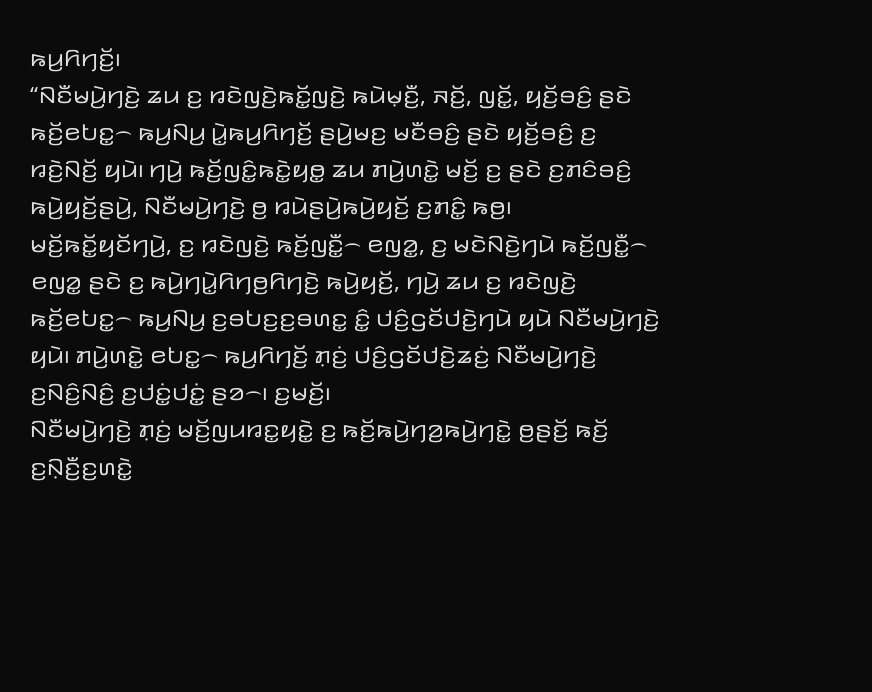ꤒꤣ꤬ꤖꤚꤢꤩ꤬꤯
“ꤡꤢꤪꤗꤣꤧ꤬ꤚꤢꤧ꤬ ꤘꤣ ꤢ꤬ ꤙꤢꤧꤜꤢꤧ꤬ꤒꤢꤩ꤭ꤜꤢꤧ꤬ ꤒꤣꤧꤗ꤫ꤢꤪ꤬, ꤏꤢꤩ꤬, ꤜꤢꤩ꤭, ꤟꤢꤩ꤬ꤋꤢꤨ꤬ ꤔꤢꤧ ꤒꤢꤩ꤬ꤕꤝꤢ꤭꤮ ꤒꤣ꤬ꤡꤣ꤬ ꤣꤧ꤭ꤒꤣ꤬ꤖꤚꤢꤩ꤬ ꤔꤣꤧ꤬ꤗꤢ꤬ ꤗꤢꤪꤋꤢꤨ꤬ ꤔꤢꤧ ꤟꤢꤩ꤬ꤋꤢꤨ꤬ ꤢ꤬ ꤙꤢꤧ꤬ꤡꤢꤩ꤬ ꤟꤣꤧ꤯ ꤚꤣꤧ꤬ ꤒꤢꤩ꤬ꤜꤢꤨ꤭ꤒꤢꤧ꤭ꤟꤥ꤭ ꤘꤣ ꤊꤣꤧ꤬ꤛꤢꤧ꤭ ꤗꤢꤩ꤬ ꤢ꤬ ꤔꤢꤧ ꤢ꤬ꤊꤢꤨꤋꤢꤨ꤬ ꤒꤣꤧ꤬ꤟꤢꤩ꤬ꤔꤣꤧ꤬, ꤡꤢꤪꤗꤣꤧ꤬ꤚꤢꤧ꤬ ꤥ꤬ ꤙꤣꤧꤔꤣꤧ꤬ꤒꤣꤧ꤬ꤟꤢꤩ꤬ ꤢ꤬ꤊꤢꤨ꤭ ꤒꤥ꤬꤯
ꤗꤢꤩ꤬ꤒꤢꤩ꤭ꤟꤢꤩꤚꤣꤧ꤬, ꤢ꤬ ꤙꤢꤧꤜꤢꤧ꤬ ꤒꤢꤩ꤬ꤜꤢꤪ꤭꤮ ꤕꤜꤤ꤭, ꤢ꤬ ꤗꤢꤧꤡꤢꤧ꤬ꤚꤣꤧ ꤒꤢꤩ꤬ꤜꤢꤪ꤭꤮ ꤕꤜꤤ꤭ ꤔꤢꤧ ꤢ꤬ ꤒꤣꤧ꤬ꤚꤣꤧ꤭ꤖꤚꤥ꤬ꤖꤚꤢꤧ꤬ ꤒꤣꤧ꤬ꤟꤢꤩ꤬, ꤚꤣꤧ꤬ ꤘꤣ ꤢ꤬ ꤙꤢꤧꤜꤢꤧ꤬ ꤒꤢꤩ꤬ꤕꤝꤢ꤭꤮ ꤒꤣ꤬ꤡꤣ꤬ ꤢ꤬ꤋꤝꤢ꤬ꤢ꤬ꤋꤛꤢ꤭ ꤢꤨ꤭ ꤓꤢꤨ꤬ꤞꤢꤩꤓꤢꤧ꤬ꤚꤣꤧ ꤟꤣꤧ ꤡꤢꤪꤗꤣꤧ꤬ꤚꤢꤧ꤬ ꤟꤣꤧ꤯ ꤊꤣꤧ꤬ꤛꤢꤧ꤭ ꤕꤝꤢ꤭꤮ ꤒꤣ꤬ꤖꤚꤢꤩ꤬ ꤊ꤫ꤢꤦ꤬ ꤓꤢꤨ꤬ꤞꤢꤩꤓꤢꤧ꤬ꤘꤢꤦ꤬ ꤡꤢꤪꤗꤣꤧ꤬ꤚꤢꤧ꤬ ꤢ꤬ꤡꤢꤨ꤬ꤡꤢꤨ꤬ ꤢ꤬ꤓꤢꤦ꤭ꤓꤢꤦ꤭ ꤔꤤ꤮꤯ ꤢ꤬ꤗꤢꤩ꤬꤯
ꤡꤢꤪꤗꤣꤧ꤬ꤚꤢꤧ꤬ ꤊ꤫ꤢꤦ꤬ ꤗꤢꤩ꤬ꤜꤣꤙꤢ꤭ꤟꤢꤧ꤭ ꤢ꤬ ꤒꤢꤩ꤬ꤒꤣꤧ꤬ꤚꤤ꤬ꤒꤣꤧ꤬ꤚꤢꤧ꤭ ꤥ꤬ꤔꤢꤩ꤬ ꤒꤢꤩ꤬ ꤢ꤬ꤡ꤫ꤢꤪ꤬ꤢ꤬ꤛꤢꤧ꤭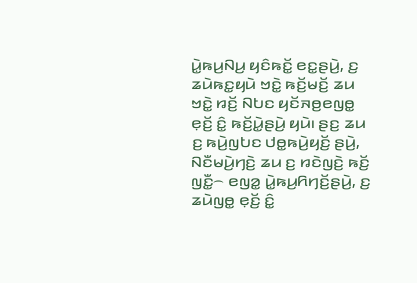ꤣꤧ꤭ꤒꤣ꤬ꤡꤣ꤬ ꤟꤢꤨꤒꤢꤩ꤭ ꤕꤢ꤭ꤔꤣꤧ꤬, ꤢ꤬ ꤘꤣꤧꤒꤢ꤭ꤟꤣꤧ ꤠꤢꤧ꤭ ꤒꤢꤩ꤬ꤗꤢꤩ꤬ ꤘꤣ ꤠꤢꤧ꤭ ꤙꤢꤩ꤬ ꤡꤝꤢ ꤟꤢꤩꤏꤥ꤬ꤕꤜꤥ꤭ ꤕ꤫ꤢꤩ꤬ ꤢꤨ꤭ ꤒꤢꤩ꤬ꤣꤧ꤭ꤔꤣꤧ꤬ ꤟꤣꤧ꤯ ꤔꤢ꤬ ꤘꤣ ꤢ꤬ ꤒꤣꤧ꤬ꤜꤝꤢ ꤓꤥ꤭ꤒꤣꤧ꤬ꤟꤢꤩ꤬ ꤔꤣꤧ꤬, ꤡꤢꤪꤗꤣꤧ꤬ꤚꤢꤧ꤬ ꤘꤣ ꤢ꤬ ꤙꤢꤧꤜꤢꤧ꤬ ꤒꤢꤩ꤬ ꤜꤢꤪ꤭꤮ ꤕꤜꤤ꤭ ꤣꤧ꤭ꤒꤣ꤬ꤖꤚꤢꤩ꤬ꤔꤣꤧ꤬, ꤢ꤬ ꤘꤣꤧꤜꤥ꤭ ꤕ꤫ꤢꤩ꤬ ꤢꤨ꤭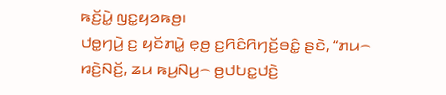ꤒꤢꤩ꤬ꤣꤧ꤭ ꤜꤢ꤭ꤟꤤꤒꤥ꤬꤯
ꤓꤥ꤭ꤚꤣꤧ꤬ ꤢ꤬ ꤟꤢꤩꤊꤣꤧ꤭ ꤕ꤫ꤥ꤬ ꤢ꤬ꤖꤢꤨꤖꤚꤢꤩ꤬ꤋꤢꤨ꤭ ꤔꤢꤧ, “ꤊꤣ꤮ ꤙꤢꤧ꤬ꤡꤢꤩ꤬, ꤘꤣ ꤒꤣ꤬ꤡꤣ꤬꤮ ꤥ꤬ꤓꤝꤢ꤭ꤓꤢꤧ꤬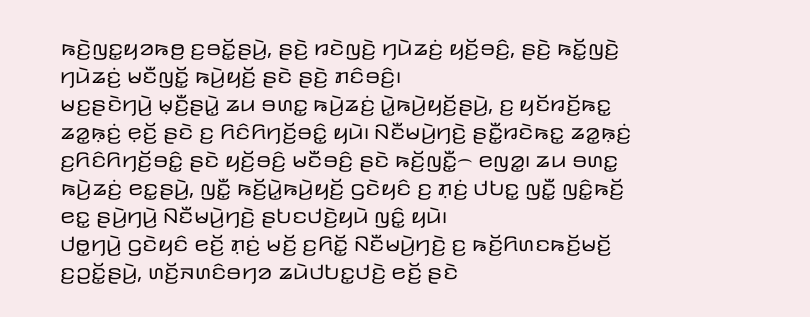ꤒꤢꤧ꤬ꤜꤢ꤭ꤟꤤꤒꤥ꤬ ꤢ꤬ꤋꤢꤩ꤭ꤔꤣꤧ꤬, ꤔꤢꤧ꤬ ꤙꤢꤧꤜꤢꤧ꤬ ꤚꤣꤧꤘꤢꤦ꤬ ꤟꤢꤩ꤬ꤋꤢꤨ꤬, ꤔꤢꤧ꤬ ꤒꤢꤩ꤭ꤜꤢꤧ꤬ ꤚꤣꤧꤘꤢꤦ꤬ ꤗꤢꤪꤜꤢꤩ꤭ ꤒꤣꤧ꤬ꤟꤢꤩ꤬ ꤔꤢꤧ ꤔꤢꤧ꤬ ꤊꤢꤨꤋꤢꤨ꤬꤯
ꤗꤢ꤬ꤔꤢꤧꤚꤣꤧ꤬ ꤗ꤫ꤢꤪ꤬ꤔꤣꤧ꤭ ꤘꤣ ꤋꤛꤢ꤭ ꤒꤣꤧ꤬ꤘꤢꤦ꤬ ꤣꤧ꤭ꤒꤣꤧ꤬ꤟꤢꤩ꤬ꤔꤣꤧ꤬, ꤢ꤬ ꤟꤢꤩꤙꤢꤩ꤬ꤒꤢ꤭ ꤘꤤ꤭ꤒ꤫ꤢꤦ꤬ ꤕ꤫ꤢꤩ꤬ ꤔꤢꤧ ꤢ꤬ ꤖꤢꤨꤖꤚꤢꤩ꤬ꤋꤢꤨ꤭ ꤟꤣꤧ꤯ ꤡꤢꤪꤗꤣꤧ꤬ꤚꤢꤧ꤬ ꤔꤢꤪ꤭ꤙꤢꤧꤒꤢ꤭ ꤘꤤ꤭ꤒ꤫ꤢꤦ꤬ ꤢ꤬ꤖꤢꤨꤖꤚꤢꤩ꤬ꤋꤢꤨ꤭ ꤔꤢꤧ ꤟꤢꤩ꤬ꤋꤢꤨ꤬ ꤗꤢꤪꤋꤢꤨ꤬ ꤔꤢꤧ ꤒꤢꤩ꤬ꤜꤢꤪ꤭꤮ ꤕꤜꤤ꤭꤯ ꤘꤣ ꤋꤛꤢ꤭ ꤒꤣꤧ꤬ꤘꤢꤦ꤬ ꤕꤢ꤭ꤔꤣꤧ꤬, ꤜꤢꤪ꤭ ꤒꤢꤩ꤬ꤣꤧ꤭ꤒꤣꤧ꤬ꤟꤢꤩ꤬ ꤞꤢꤧꤟꤢꤨ ꤢ꤬ ꤊ꤫ꤢꤦ꤬ ꤓꤝꤢ꤭ ꤜꤢꤪ꤭ ꤜꤢꤨ꤭ꤒꤢꤩ꤬ ꤕꤢ꤭ ꤔꤣꤧ꤬ꤚꤣꤧ꤬ ꤡꤢꤪꤗꤣꤧ꤬ꤚꤢꤧ꤬ ꤔꤝꤢꤓꤢꤧ꤬ꤟꤣꤧ ꤜꤢꤨ꤭ ꤟꤣꤧ꤯
ꤓꤥ꤭ꤚꤣꤧ꤬ ꤞꤢꤧꤟꤢꤨ ꤕꤢꤩ꤬ ꤊ꤫ꤢꤦ꤬ ꤗꤢꤩ꤬ ꤢ꤬ꤖꤢꤩ꤭ ꤡꤢꤪꤗꤣꤧ꤬ꤚꤢꤧ꤬ ꤢ꤬ ꤒꤢꤩ꤬ꤖꤛꤢꤒꤢꤩ꤬ꤗꤢꤩ꤬ ꤢ꤬ꤑꤢꤩ꤭ꤔꤣꤧ꤬, ꤛꤢꤩ꤬ꤏꤛꤢꤨꤋꤚꤤ ꤘꤣꤧꤓꤝꤢ꤭ꤓꤢꤧ꤬ ꤕꤢꤩ꤬ ꤔꤢꤧ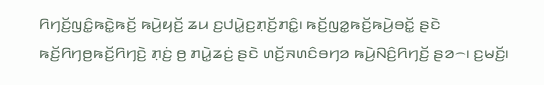ꤖꤚꤢꤩ꤬ꤜꤢꤨ꤭ꤒꤢꤧ꤭ꤒꤢꤩ꤬ ꤒꤣꤧ꤬ꤟꤢꤩ꤬ ꤘꤣ ꤢ꤬ꤓꤣꤧ꤭ꤢ꤬ꤊ꤫ꤢꤩ꤬ꤊꤢꤨ꤭꤯ ꤒꤢꤩ꤬ꤜꤤ꤭ꤒꤢꤩ꤬ꤒꤣꤧ꤬ꤋꤢꤩ꤭ ꤔꤢꤧ ꤒꤢꤩ꤬ꤖꤚꤥ꤬ꤒꤢꤩ꤬ꤖꤚꤢꤧ꤬ ꤊ꤫ꤢꤦ꤬ ꤥ꤬ ꤊꤣꤧ꤭ꤘꤢꤦ꤬ ꤔꤢꤧ ꤛꤢꤩ꤬ꤏꤛꤢꤨꤋꤚꤤ ꤒꤣꤧ꤬ꤡꤢꤨ꤬ꤖꤚꤢꤩ꤬ ꤔꤤ꤮꤯ ꤢ꤬ꤗꤢꤩ꤬꤯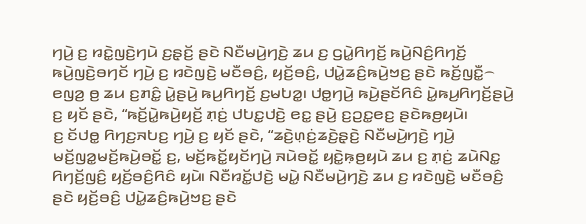ꤚꤣꤧ꤬ ꤢ꤬ ꤙꤢꤧ꤭ꤜꤢꤧ꤬ꤚꤣꤧ ꤢ꤬ꤔ꤫ꤢꤩ꤬ ꤔꤢꤧ ꤡꤢꤪꤗꤣꤧ꤬ꤚꤢꤧ꤬ ꤘꤣ ꤢ꤬ ꤞꤣꤧ꤭ꤖꤚꤢꤩ꤬ ꤒꤣꤧ꤬ꤡꤢꤨ꤬ꤖꤚꤢꤩ꤬ ꤒꤣꤧ꤬ꤜꤢꤧ꤬ꤋꤚꤢꤩ ꤚꤣꤧ꤬ ꤢ꤬ ꤙꤢꤧꤜꤢꤧ꤬ ꤗꤢꤪꤋꤢꤨ꤬, ꤟꤢꤩ꤬ꤋꤢꤨ꤬, ꤓꤣꤧ꤭ꤘꤢꤨ꤬ꤒꤣꤧ꤬ꤠꤢ꤬ ꤔꤢꤧ ꤒꤢꤩ꤬ꤜꤢꤪ꤭꤮ ꤕꤜꤤ꤬ ꤥ꤬ ꤘꤣ ꤢ꤬ꤊꤢꤨ꤭ ꤣꤧ꤭ꤔꤣꤧ꤬ ꤒꤣ꤬ꤖꤚꤢꤩ꤬ ꤢ꤬ꤗꤝꤤ꤭꤯ ꤓꤥ꤭ꤚꤣꤧ꤬ ꤒꤣꤧ꤬ꤔꤢꤩꤖꤢꤨ ꤣꤧ꤭ꤒꤣ꤬ꤖꤚꤢꤩ꤬ꤔꤣꤧ꤬ ꤢ꤬ ꤟꤢꤩ ꤔꤢꤧ, “ꤒꤢꤩ꤬ꤣꤧ꤭ꤒꤣꤧ꤬ꤟꤢꤩ꤬ ꤊ꤫ꤢꤦ꤬ ꤓꤝꤢ꤭ꤓꤢꤧ꤬ ꤕꤢ꤭ ꤔꤣꤧ꤬ ꤢ꤬ꤑꤢ꤭ꤕꤢ꤬ ꤔꤢꤧꤒꤥ꤬ꤟꤣꤧ꤯
ꤢ꤬ ꤢꤩꤓꤥ꤭ ꤖꤚꤢ꤬ꤏꤝꤢ꤬ ꤚꤣꤧ꤬ ꤢ꤬ ꤟꤢꤩ ꤔꤢꤧ, “ꤘꤢꤧ꤬ꤛ꤫ꤢꤦ꤬ꤘꤢꤧ꤬ꤔ꤫ꤢꤧ꤬ ꤡꤢꤪꤗꤣꤧ꤬ꤚꤢꤧ꤬ ꤚꤣꤧ꤬ ꤗꤢꤩ꤬ꤜꤤ꤭ꤗꤢꤩ꤬ꤒꤣꤧ꤬ꤋꤢꤩ꤭ ꤢ꤬, ꤗꤢꤩ꤬ꤒꤢꤩ꤭ꤟꤢꤩꤚꤣꤧ꤬ ꤏꤣꤧꤋꤢꤩ꤭ ꤟꤢꤧ꤭ꤒ꤫ꤥ꤬ꤟꤣꤧ ꤘꤣ ꤢ꤬ ꤊ꤫ꤢꤦ꤬ ꤘꤣꤧꤡꤢ꤭ ꤖꤚꤢꤩ꤬ꤜꤢꤨ꤬ ꤟꤢꤩ꤬ꤋꤢꤨ꤬ꤖꤢꤨ ꤟꤣꤧ꤯ ꤡꤢꤪꤙꤢꤩ꤭ꤓꤢꤧ꤬ ꤗꤣꤧ꤭ ꤡꤢꤪꤗꤣꤧ꤬ꤚꤢꤧ꤬ ꤘꤣ ꤢ꤬ ꤙꤢꤧꤜꤢꤧ꤬ ꤗꤢꤪꤋꤢꤨ꤬ ꤔꤢꤧ ꤟꤢꤩ꤬ꤋꤢꤨ꤬ ꤓꤣꤧ꤭ꤘꤢꤨ꤬ꤒꤣꤧ꤬ꤠꤢ꤬ ꤔꤢꤧ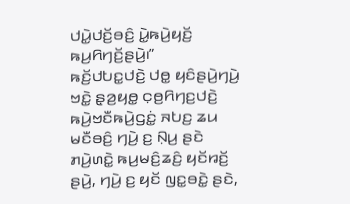ꤓꤣꤧ꤭ꤓꤢꤩ꤬ꤋꤢꤨ꤬ ꤣꤧ꤭ꤒꤣꤧ꤬ꤟꤢꤩ꤬ ꤒꤣ꤬ꤖꤚꤢꤩ꤬ꤔꤣꤧ꤬꤯”
ꤒꤢꤩ꤬ꤓꤝꤢ꤭ꤓꤢꤧ꤬ ꤓꤥ꤭ ꤟꤢꤨꤔꤣꤧ꤬ꤚꤣꤧ꤬ ꤠꤢꤧ꤭ ꤔ꤫ꤤ꤬ꤟꤥ꤭ ꤍ꤫ꤥ꤬ꤖꤚꤢ꤬ꤓꤢꤧ꤬ ꤒꤣꤧ꤬ꤠꤢꤪꤒꤣꤧ꤬ꤞꤢꤦ꤭ ꤏꤝꤢ꤬ ꤘꤣ ꤗꤢꤪꤋꤢꤨ꤬ ꤚꤣꤧ꤬ ꤢ꤬ ꤡ꤫ꤣ꤬ ꤔꤢꤧ ꤊꤣꤧ꤬ꤛꤢꤧ꤭ ꤒꤣ꤬ꤗꤢꤨ꤬ꤘꤢꤨ꤬ ꤟꤢꤩꤙꤢꤩ꤬ ꤔꤣꤧ꤬, ꤚꤣꤧ꤬ ꤢ꤬ ꤟꤢꤩ ꤜꤢ꤭ꤋꤢꤧ꤭ ꤔꤢꤧ,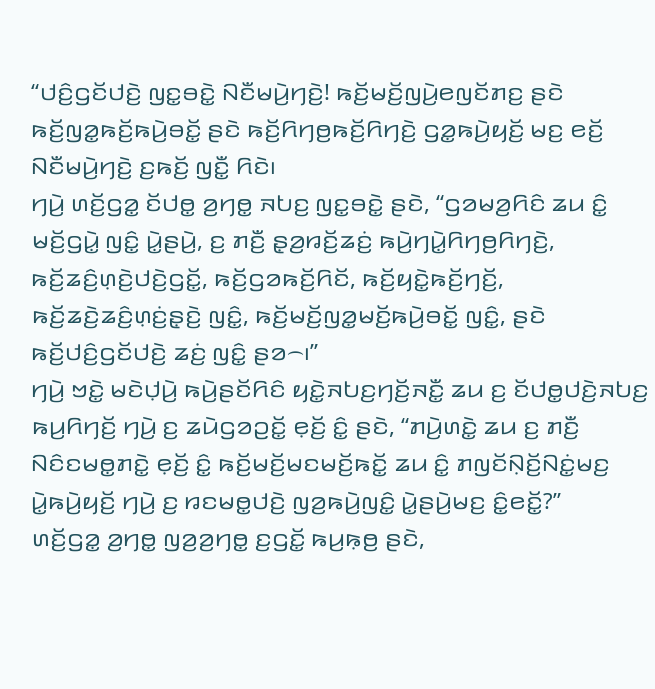“ꤓꤢꤨ꤬ꤞꤢꤩꤓꤢꤧ꤬ ꤜꤢ꤭ꤋꤢꤧ꤭ ꤡꤢꤪꤗꤣꤧ꤬ꤚꤢꤧ꤬! ꤒꤢꤩ꤬ꤗꤢꤩ꤬ꤜꤣꤧ꤬ꤕꤜꤢꤩꤊꤢ꤬ ꤔꤢꤧ ꤒꤢꤩ꤬ꤜꤤ꤭ꤒꤢꤩ꤬ꤒꤣꤧ꤬ꤋꤢꤩ꤭ ꤔꤢꤧ ꤒꤢꤩ꤬ꤖꤚꤥ꤬ꤒꤢꤩ꤬ꤖꤚꤢꤧ꤬ ꤞꤤ꤭ꤒꤣꤧ꤬ꤟꤢꤩ꤬ ꤗꤢ꤬ ꤕꤢꤩ꤬ ꤡꤢꤪꤗꤣꤧ꤬ꤚꤢꤧ꤬ ꤢ꤬ꤒꤢꤩ꤬ ꤜꤢꤪ꤭ ꤖꤢꤧ꤯
ꤚꤣꤧ꤬ ꤛꤢꤩ꤬ꤞꤤ꤭ ꤢꤩꤓꤥ꤭ ꤤ꤬ꤚꤥ꤭ ꤏꤝꤢ꤬ ꤜꤢ꤭ꤋꤢꤧ꤭ ꤔꤢꤧ, “ꤞꤤꤗꤤ꤬ꤖꤢꤨ ꤘꤣ ꤢꤨ꤭ ꤗꤢꤩ꤬ꤞꤣꤧ꤭ ꤜꤢꤨ꤭ ꤣꤧ꤭ꤔꤣꤧ꤬, ꤢ꤬ ꤊꤢꤪ꤬ ꤔ꤫ꤤ꤬ꤙꤢꤩ꤬ꤘꤢꤦ꤬ ꤒꤣꤧ꤬ꤚꤣꤧ꤭ꤖꤚꤥ꤬ꤖꤚꤢꤧ꤬, ꤒꤢꤩ꤬ꤘꤢꤨ꤬ꤛ꤫ꤢꤧ꤬ꤓꤢꤧ꤬ꤞꤢꤩ꤭, ꤒꤢꤩ꤬ꤞꤤꤒꤢꤩ꤬ꤖꤢꤩ, ꤒꤢꤩ꤬ꤟꤢꤧ꤭ꤒꤢꤩ꤬ꤚꤢꤩ꤬, ꤒꤢꤩ꤬ꤘꤢꤧ꤬ꤘꤢꤨ꤬ꤛ꤫ꤢꤦ꤬ꤔ꤫ꤢꤧ꤬ ꤜꤢꤨ꤭, ꤒꤢꤩ꤬ꤗꤢꤩ꤬ꤜꤤ꤭ꤗꤢꤩ꤬ꤒꤣꤧ꤬ꤋꤢꤩ꤭ ꤜꤢꤨ꤭, ꤔꤢꤧ ꤒꤢꤩ꤬ꤓꤢꤨ꤬ꤞꤢꤩꤓꤢꤧ꤬ ꤘꤢꤦ꤬ ꤜꤢꤨ꤭ ꤔꤤ꤮꤯”
ꤚꤣꤧ꤬ ꤠꤢꤧ꤭ ꤗꤢꤧꤓ꤫ꤣꤧ꤬ ꤒꤣꤧ꤬ꤔꤢꤩꤖꤢꤨ ꤟꤢꤧ꤭ꤏꤝꤢ꤬ꤚꤢꤩ꤬ꤏꤢꤪ꤭ ꤘꤣ ꤢ꤬ ꤢꤩꤓꤥ꤭ꤓꤢꤧ꤬ꤏꤝꤢ꤬ ꤒꤣ꤬ꤖꤚꤢꤩ꤬ ꤚꤣꤧ꤬ ꤢ꤬ ꤘꤣꤧꤞꤤꤑꤢꤩ꤭ ꤕ꤫ꤢꤩ꤬ ꤢꤨ꤭ ꤔꤢꤧ, “ꤊꤣꤧ꤬ꤛꤢꤧ꤭ ꤘꤣ ꤢ꤬ ꤊꤢꤪ꤬ ꤡꤢꤨꤢꤗꤥ꤭ꤊꤢꤧ꤭ ꤕ꤫ꤢꤩ꤬ ꤢꤨ꤭ ꤒꤢꤩ꤬ꤗꤢꤩ꤬ꤗꤢꤗꤢꤩ꤬ꤒꤢꤩ꤭ ꤘꤣ ꤢꤨ꤭ ꤊꤜꤢꤩꤡ꤫ꤢꤩ꤬ꤡꤢꤦ꤭ꤗꤢ꤬ ꤣꤧ꤭ꤒꤣꤧ꤬ꤟꤢꤩ꤬ ꤚꤣꤧ꤬ ꤢ꤬ ꤙꤢꤗꤥ꤭ꤓꤢꤧ꤬ ꤜꤤ꤬ꤒꤣꤧ꤬ꤜꤢꤨ꤭ ꤣꤧ꤭ꤔꤣꤧ꤬ꤗꤢ꤬ ꤢꤨ꤭ꤕꤢꤩ꤭?”
ꤛꤢꤩ꤬ꤞꤤ꤭ ꤤ꤬ꤚꤥ꤭ ꤜꤤ꤬ꤤ꤬ꤚꤥ꤭ ꤢ꤬ꤞꤢꤩ꤭ ꤒꤣ꤬ꤒ꤫ꤥ꤬ ꤔꤢꤧ,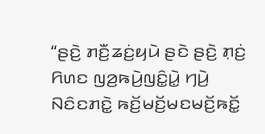“ꤔꤢꤧ꤬ ꤊꤢꤪ꤬ꤘꤢꤦ꤬ꤟꤣꤧ ꤔꤢꤧ ꤔꤢꤧ꤬ ꤊ꤫ꤢꤦ꤬ ꤖꤛꤢ ꤜꤤ꤬ꤒꤣꤧ꤬ꤜꤢꤨ꤭ꤣꤧ꤭ ꤚꤣꤧ꤬ ꤡꤢꤨꤢꤊꤢꤧ꤭ ꤒꤢꤩ꤬ꤗꤢꤩ꤬ꤗꤢꤗꤢꤩ꤬ꤒꤢꤩ꤭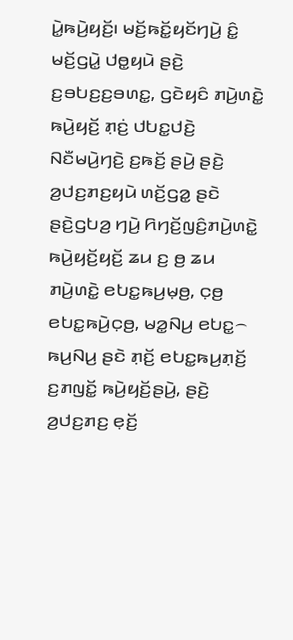ꤣꤧ꤭ꤒꤣꤧ꤬ꤟꤢꤩ꤬꤯ ꤗꤢꤩ꤬ꤒꤢꤩ꤭ꤟꤢꤩꤚꤣꤧ꤬ ꤢꤨ꤭ ꤗꤢꤩ꤬ꤞꤣꤧ꤭ ꤓꤥ꤭ꤟꤣꤧ ꤔꤢꤧ꤬ ꤢ꤬ꤋꤝꤢ꤬ꤢ꤬ꤋꤛꤢ꤭, ꤞꤢꤧꤟꤢꤨ ꤊꤣꤧ꤬ꤛꤢꤧ꤭ ꤒꤣꤧ꤬ꤟꤢꤩ꤬ ꤊ꤫ꤢꤦ꤬ ꤓꤝꤢ꤭ꤓꤢꤧ꤬ ꤡꤢꤪꤗꤣꤧ꤬ꤚꤢꤧ꤬ ꤢ꤬ꤒꤢꤩ꤬ ꤔꤣꤧ꤬ ꤔꤢꤧ꤬ ꤤ꤬ꤓꤢ꤬ꤊꤢ꤬ꤟꤣꤧ ꤛꤢꤩ꤬ꤞꤤ꤭ ꤔꤢꤧ ꤔꤢꤧ꤬ꤞꤝꤤ꤬ ꤚꤣꤧ꤬ ꤖꤚꤢꤩ꤬ꤜꤢꤨ꤬ꤊꤣꤧ꤬ꤛꤢꤧ꤭ ꤒꤣꤧ꤬ꤟꤢꤩ꤬ꤟꤢꤩ꤬ ꤘꤣ ꤢ꤬ ꤥ꤬ ꤘꤣ ꤊꤣꤧ꤬ꤛꤢꤧ꤭ ꤕꤝꤢ꤭ꤒꤣ꤬ꤗ꤫ꤥ꤬, ꤍ꤫ꤥ꤬ ꤕꤝꤢ꤭ꤒꤣꤧ꤬ꤍ꤫ꤥ꤬, ꤗꤤ꤭ꤡꤣ꤬ ꤕꤝꤢ꤭꤮ ꤒꤣ꤬ꤡꤣ꤬ ꤔꤢꤧ ꤊ꤫ꤢꤩ꤬ ꤕꤝꤢ꤭ꤒꤣ꤬ꤊ꤫ꤢꤩ꤬ ꤢ꤬ꤊꤜꤢꤩ꤭ ꤒꤣꤧ꤬ꤟꤢꤩ꤬ꤔꤣꤧ꤬, ꤔꤢꤧ꤬ ꤤ꤬ꤓꤢ꤬ꤊꤢ꤬ ꤕ꤫ꤢꤩ꤬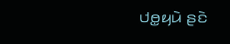ꤓꤥ꤭ꤟꤣꤧ ꤔꤢꤧ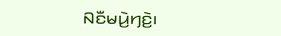ꤡꤢꤪꤗꤣꤧ꤬ꤚꤢꤧ꤬꤯